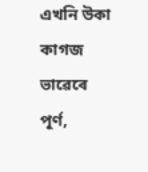এখনি উকা কাগজ
ভাৱেৰে পূৰ্ণ,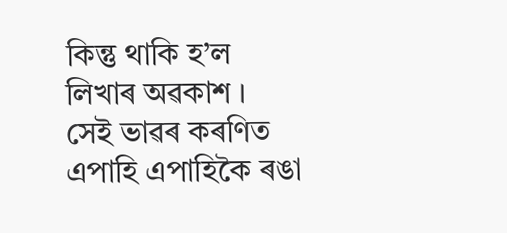কিন্তু থাকি হ’ল
লিখাৰ অৱকাশ ।
সেই ভাৱৰ কৰণিত
এপাহি এপাহিকৈ ৰঙা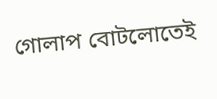গোলাপ বোটলোতেই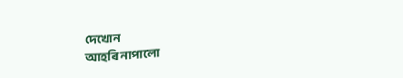দেখোন
আহৰি নাপালো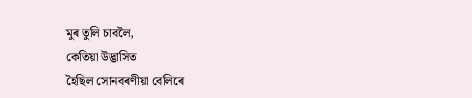মুৰ তুলি চাবলৈ,
কেতিয়া উদ্ভাসিত
হৈছিল সোনবৰণীয়া বেলিৰে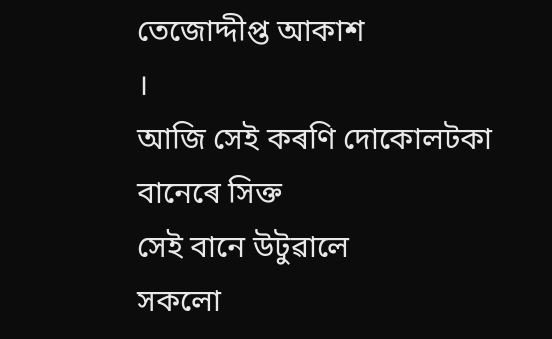তেজোদ্দীপ্ত আকাশ
।
আজি সেই কৰণি দোকোলটকা
বানেৰে সিক্ত
সেই বানে উটুৱালে
সকলো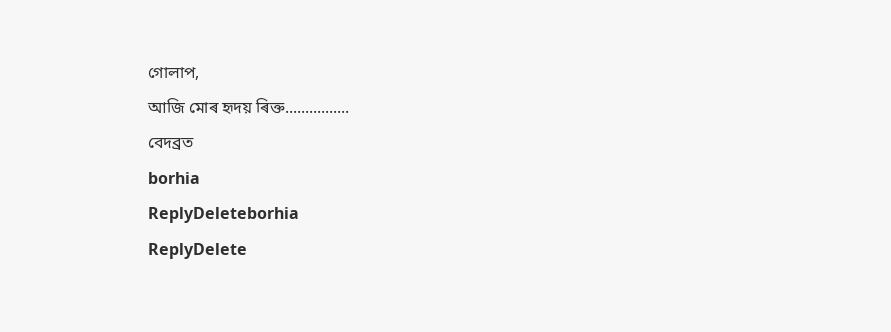গোলাপ,
আজি মোৰ হৃদয় ৰিক্ত................
বেদব্রত
borhia
ReplyDeleteborhia
ReplyDelete